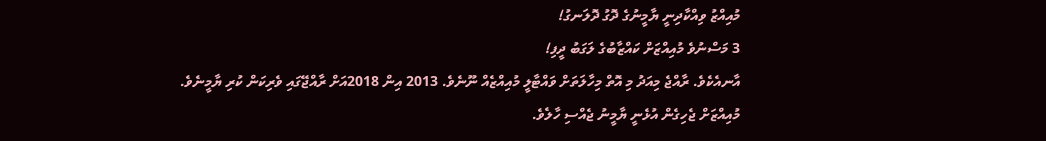މުއިއްޒު ވިއްކާދިނީ ޔާމީނުގެ ދޮގު ދޮލަނގު!
3 މަސްނުވެ މުއިއްޒަށް ކައްޒާބުގެ ލަގަބު ދީފި!
އާނއެކެވެ. ރާއްޖެ މިއަދު މި އޮތް މިހާލަތަށް ވައްޓާލީ މުއިއްޒެއް ނޫނެވެ. 2013 އިން 2018އަށް ރާއްޖޭގައި ވެރިކަން ކުރި ޔާމީނެވެ. މުއިއްޒަށް ޖެހިގެން އުޅެނީ ޔާމީނު ޖެއްސި ހާލެވެ.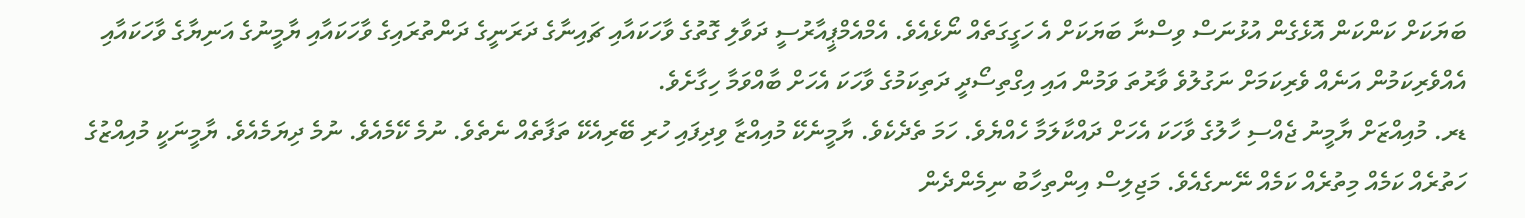ބަޔަކަށް ކަންކަން އޮޅެގެން އުޅުނަސް ވިސްނާ ބަޔަކަށް އެ ހަގީގަތެއް ނޯޅެއެވެ. އެމްއެމްޕީއާރުސީ ދަވާލި ގޮތުގެ ވާހަކައާއި ޗައިނާގެ ދަރަނީގެ ދަންތުރައިގެ ވާހަކައާއި ޔާމީނުގެ އަނިޔާގެ ވާހަކައާއި އެއްވެރިކަމުން އަނެއް ވެރިކަމަށް ނަގުލުވެ ވާރުތަ ވަމުން އައި އިގްތިސޯދީ ދަތިކަމުގެ ވާހަކަ އެހަށް ބާއްވަމާ ހިގާށެވެ.
ޑރ. މުއިއްޒަށް ޔާމީނު ޖެއްސި ހާލުގެ ވާހަކަ އެހަށް ދައްކާލަމާ ހެއްޔެވެ. ހަމަ ތެދެކެވެ. ޔާމީނެކޭ މުއިއްޒާ ވިދިފައި ހުރި ބޭރިއެކޭ ތަފާތެއް ނެތެވެ. ނުމެ ކޭމެއެވެ. ނުމެ ދިޔަމެއެވެ. ޔާމީނަކީ މުއިއްޒުގެ ހަތުރެއް ކަމެއް މިތުރެއް ކަމެއް ނޭނގެއެވެ. މަޖިލިސް އިންތިހާބު ނިމެންދެން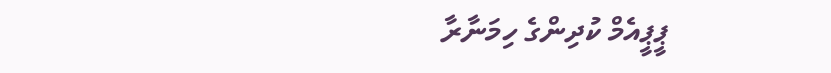ޕީޕީއެމް ކުދިންގެ ހިމަނާރާ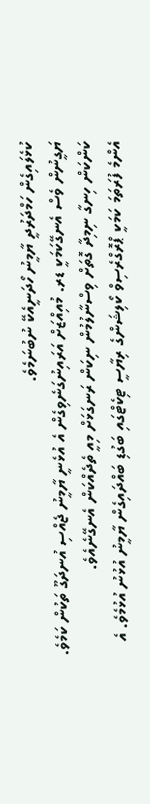ކުޅެލައިގެން ހަމްދަރުދީ ޔާމީނު ހޯދަނީއެކޭ ނުބުނަމެވެ.
ޔަގީނުން ވެސް އެނގޭކަމަކީ ޑރ. މުއިއްޒަށް އަރައިނުގަނެވިގެން އެ އުޅެނީ ޔާމީނު ޖެއްސި އުނދަގޫ ތަކުން ކަމެވެ. ކަންކަން ހިނގާ ނިމިދާ ގޮތަށް ވިސްނާލުމުން ނިކަން ރަނގަޅަށް މިއީ ތެދެއްކަން އެނގޭނެއެވެ.
އެންމެ ފުރަތަމަ ކަމަކީ ޕްރޮގްރެސިވް ކޯލިޝަންގެ ރިޔާސީ ޓިކެޓްގައި ބަގުޑި ބައްދައިގެން ޔާމީނު އުޅުނު އުޅުމެވެ. އެ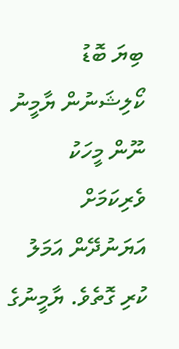ބިޔަ ބޮޑު ކޯލިޝަނުން ޔާމީނު ނޫން މީހަކު ވެރިކަމަށް އަޔަނުދޭން އަމަލު ކުރި ގޮތެވެ. ޔާމީނުގެ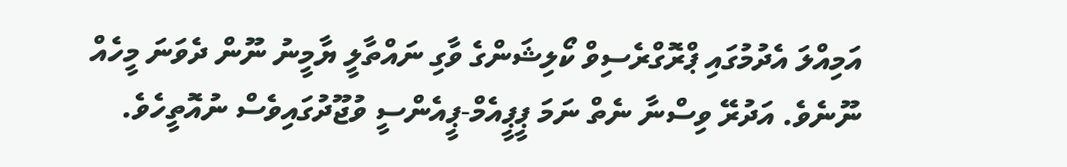އަމިއްލަ އެދުމުގައި ޕްރޮގްރެސިވް ކޯލިޝަންގެ ވާގި ނައްތާލީ ޔާމީނު ނޫން ދެވަނަ މީހެއް ނޫނެވެ. އަދުރޭ ވިސްނާ ނެތް ނަމަ ޕީޕީއެމް-ޕީއެންސީ ވުޖޫދުގައިވެސް ނުއޮތީހެވެ.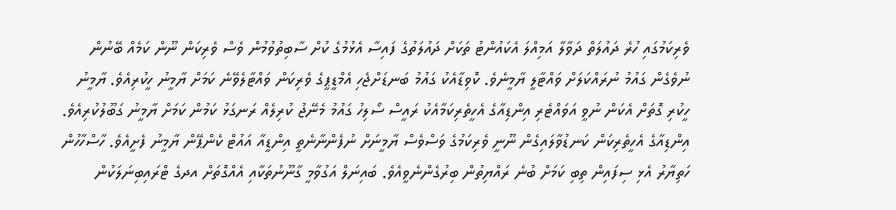ވެރިކަމުގައި ހުރެ ދައުލަތް ދަވާލާ އަމިއްލަ އެކައުންޓު ތަކަށް ދައުލަތުގެ ފައިސާ އެޅުމުގެ ކުށް ސާބިތުވުމުން ވެސް ވެރިކަން ނޫން ކަމެއް ބޭނުން ނުވެގެން ގައުމު ނުރައްކަލަށް ވައްޓާލީ ޔާމީނެވެ. ކޮވިޑާއެކު ގައުމު ބަނޑަށްޖެހި އެމްޑީޕީގެ ވެރިކަން ވައްޓާލެވޭނެ ކަމަށް ޔާމީނު ހީކުރިއެވެ. ޔާމީނު ހީކުރި ގޮތަށް އެކަން ނުވީ އަވައްޓެރި އިންޑިއާގެ އެހީތެރިކަމާއެކު ރައީސް ސޯލިހު ގައުމު މެނޭޖު ކުރިލެއް ރަނގަޅު ކަމުން ކަމަށް ޔާމީނު ގަބޫލުކުރިއެވެ.
އިންޑިއާގެ އެހީތެރިކަން ކަނޑުވާލައިގެން ނޫނީ ވެރިކަމުގެ ވަސްވެސް ޔާމީނަށް ނުފެންނާނެތީ އިންޑީއާ އައުޓް ކެންޕޭން ޔާމީނު ފެށީއެވެ. ހާސްހާހުން ހަތިޔާރު އެޅި ސިފައިން ތިބި ކަމަށް ބުނެ ރައްޔިތުން ބިރުގެންނެވީއެވެ. ބައިނަލް އަގުވާމީ ގާނޫނުތަކާއި އެއްގޮތަށް އދގެ ޓްރައިބިނަލަކުން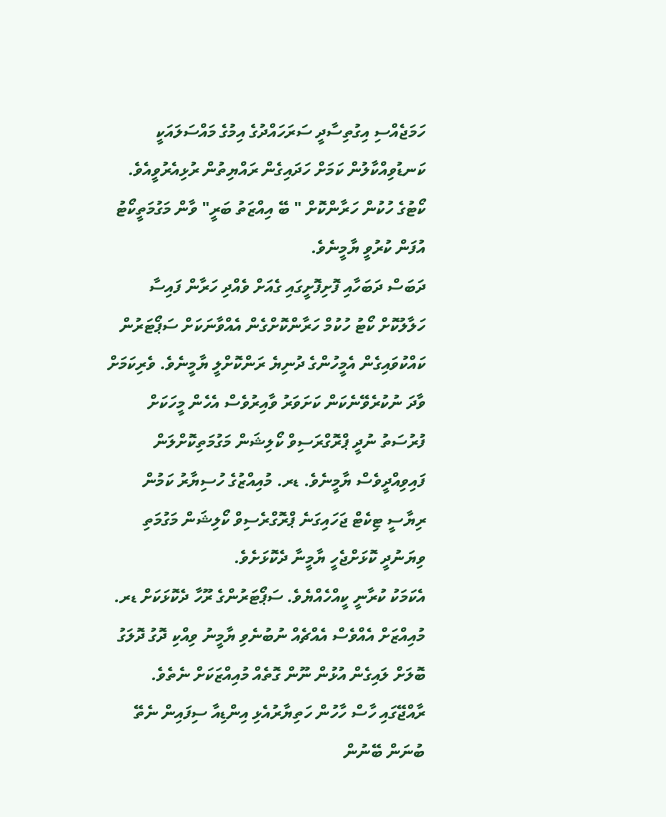ހަމަޖެއްސި އިގުތިސާދީ ސަރަހައްދުގެ އިމުގެ މައްސަލައަކީ ކަނޑުވިއްކާލުން ކަމަށް ހަދައިގެން ރައްޔިތުން ރުޅިއެރުވީއެވެ. ކޯޓުގެ ހުކުން ހަރާންކޮށް " ބޭ އިއްޒަތު ބަރީ" ވާން މަގުމަތީކޯޓު އުފަން ކުރުވީ ޔާމީނެވެ.
ދަބަސް ދަބަހާއި ފޮށިފޮށީގައި ގެއަށް ވެއްދި ހަރާން ފައިސާ ހަލާލުކޮށް ކޯޓު ހުކުމް ހަރާންކޮށްގެން އެއްވާނަކަށް ސަޕޯޓަރުން ކައްކުވައިގެން އެމީހުންގެ ދުނިޔެ ރަންކޮށްލީ ޔާމީނެވެ. ވެރިކަމަށް ވާދަ ނުކުރެވޭނެކަން ކަށަވަރު ވާއިރުވެސް އެހެން މީހަކަށް ފުރުސަތު ނުދީ ޕްރޮގްރަސިވް ކޯލިޝަން މަގުމަތިކޮށްލަން ފައިވިއްދީވެސް ޔާމީނެވެ. ޑރ. މުއިއްޒުގެ ހުސިޔާރު ކަމުން ރިޔާސީ ޓިކެޓް ޖަހައިގަނެ ޕްރޮގްރެސިވް ކޯލިޝަން މަގުމަތި ވިޔަނުދީ ކޮޅަށްޖެހީ ޔާމީނާ ދެކޮޅަށެވެ.
އެކަމަކު ކުރާނީ ކީއްހެއްޔެވެ. ސަޕޯޓަރުންގެ ރޫހާ ދެކޮޅަކަށް ޑރ. މުއިއްޒަށް އެއްވެސް އެއްޗެއް ނުބުނެވި ޔާމީނު ވިއްކި ދޮގު ދޮލަގު ބޮލަށް ލައިގެން އުޅުން ނޫން ގޮތެއް މުއިއްޒަކަށް ނެތެވެ. ރާއްޖޭގައި ހާސް ހާހުން ހަތިޔާރުއެޅި އިންޑިއާ ސިފައިން ނެތޭ ބުނަން ބޭނުން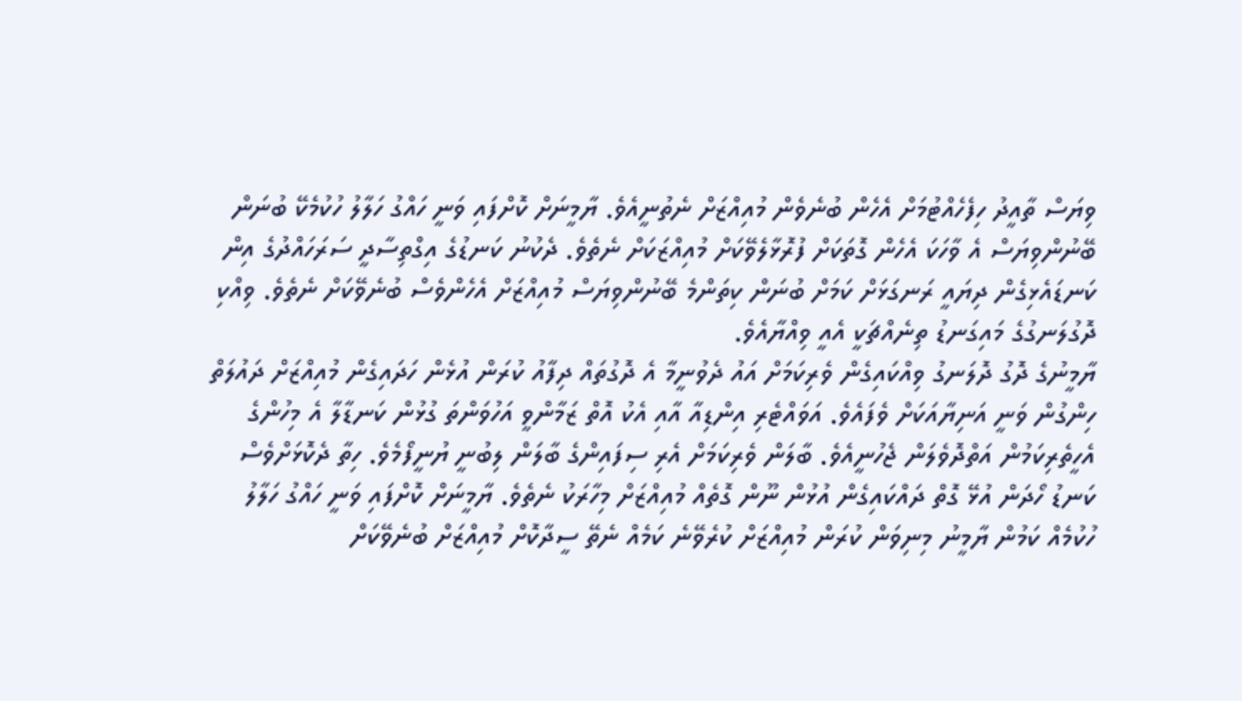ވިޔަސް ތާއީދު ހިފެހެއްޓުމަށް އެހެން ބުނެވެން މުއިއްޒަށް ނެތުނީއެވެ. ޔާމީނަށް ކޮށްފައި ވަނީ ހައްގު ހަލާލު ހުކުމެކޭ ބުނަން ބޭނުންވިޔަސް އެ ވާހަކަ އެހެން ގޮތަކަށް ފުރޮޅާލެވޭކަށް މުއިއްޒަކަށް ނެތެވެ. ދެކުނު ކަނޑުގެ އިގްތިސާދީ ސަރަހައްދުގެ އިން ކަނޑައެޅިގެން ދިޔައީ ރަނގަޅަށް ކަމަށް ބުނަން ކިތަންމެ ބޭނުންވިޔަސް މުއިއްޒަށް އެހެންވެސް ބުނެވޭކަށް ނެތެވެ. ވިއްކި ދޮގުލަނގުގެ މައިގަނޑު ތިނެއްޗަކީ އެއީ ވިއްޔާއެވެ.
ޔާމީނުގެ ދޮގު ދޮލަނގު ވިއްކައިގެން ވެރިކަމަށް އައު ދެވުނީމާ އެ ދޮގުތައް ދިފާއު ކުރަން އުޅެން ހަދައިގެން މުއިއްޒަށް ދައުލަތް ހިންގުން ވަނީ އަނިޔާއަކަށް ވެފައެވެ. އަވައްޓެރި އިންޑިއާ އާއި އެކު އޮތް ޒަމާންވީ އަހުވަންތަ ގުޅުން ކަނޑާލާ އެ މިހުންގެ އެހީތެރިކަމުން އަތްދޮވެލަން ޖެހުނީއެވެ. ބާލަން ވެރިކަމަށް އެރި ސިފައިންގެ ބާލަން ލިބުނީ ޔުނީފޯމެވެ. ހިތާ ދެކޮޅަށްވެސް ކަނޑު ހޯދަން އުޅޭ ގޮތް ދައްކައިގެން އުޅުން ނޫން ގޮތެއް މުއިއްޒަށް މިހާރަކު ނެތެވެ. ޔާމީނަށް ކޮށްފައި ވަނީ ހައްގު ހަލާލު ހުކުމެއް ކަމުން ޔާމީނު މިނިވަން ކުރަން މުއިއްޒަށް ކުރެވޭނެ ކަމެއް ނެތޭ ސީދާކޮށް މުއިއްޒަށް ބުނެވޭކަށް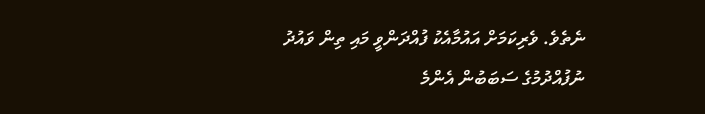ނެތެވެ. ވެރިކަމަށް އައުމާއެކު ފުއްދަންވީ މައި ތިން ވައުދު ނުފުއްދުމުގެ ސަބަބުން އެންމެ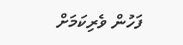ފަހުން ވެރިކަމަށް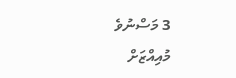3 މަސްނުވެ މުއިއްޒަށް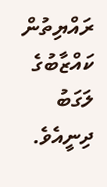ރައްޔިތުން ކައްޒާބުގެ ލަގަބު ދިނީއެވެ.